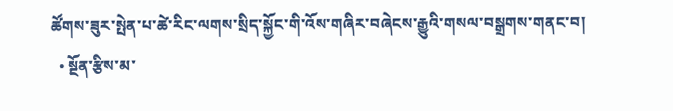ཚོགས་ཟུར་སྤེན་པ་ཚེ་རིང་ལགས་སྲིད་སྐྱོང་གི་འོས་གཞིར་བཞེངས་རྒྱུའི་གསལ་བསྒྲགས་གནང་བ།
  • སྔོན་རྩིས་མ་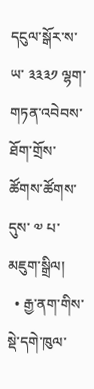དངུལ་སྒོར་ས་ཡ་ ༣༣༣༡ ལྷག་གཏན་འབེབས་ཐོག་གྲོས་ཚོགས་ཚོགས་དུས་ ༧ པ་མཇུག་སྒྲིལ།
  • རྒྱ་ནག་གིས་སྡེ་དགེ་ཁུལ་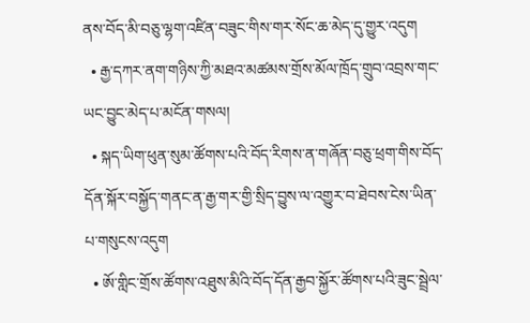ནས་བོད་མི་བཅུ་ལྷག་འཛིན་བཟུང་གིས་གར་སོང་ཆ་མེད་དུ་གྱུར་འདུག
  • རྒྱ་དཀར་ནག་གཉིས་ཀྱི་མཐའ་མཚམས་གྲོས་མོལ་ཁྲོད་གྲུབ་འབྲས་གང་ཡང་བྱུང་མེད་པ་མངོན་གསལ།
  • སྐད་ཡིག་ཕུན་སུམ་ཚོགས་པའི་བོད་རིགས་ན་གཞོན་བཅུ་ཕྲག་གིས་བོད་དོན་སྐོར་བསྐྱོད་གནང་ན་རྒྱ་གར་གྱི་སྲིད་བྱུས་ལ་འགྱུར་བ་ཐེབས་ངེས་ཡིན་པ་གསུངས་འདུག
  • ཨོ་གླིང་གྲོས་ཚོགས་འཐུས་མིའི་བོད་དོན་རྒྱབ་སྐྱོར་ཚོགས་པའི་ཟུང་སྦྲེལ་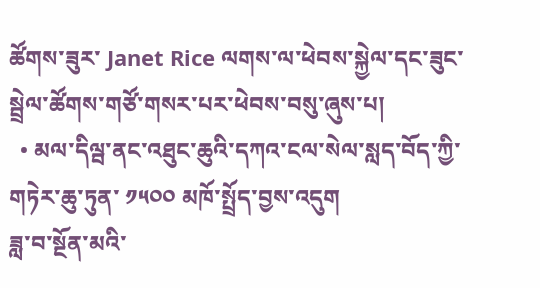ཚོགས་ཟུར་ Janet Rice ལགས་ལ་ཕེབས་སྐྱེལ་དང་ཟུང་སྦྲེལ་ཚོགས་གཙོ་གསར་པར་ཕེབས་བསུ་ཞུས་པ།
  • མལ་དིལྦ་ནང་འཐུང་ཆུའི་དཀའ་ངལ་སེལ་སླད་བོད་ཀྱི་གཏེར་ཆུ་ཏུན་ ༡༥༠༠ མཁོ་སྤྲོད་བྱས་འདུག
ཟླ་བ་སྔོན་མའི་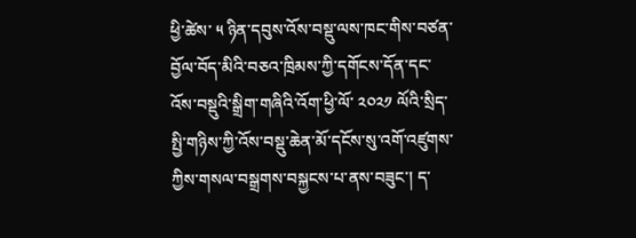ཕྱི་ཚེས་ ༥ ཉིན་དབུས་འོས་བསྡུ་ལས་ཁང་གིས་བཙན་བྱོལ་བོད་མིའི་བཅའ་ཁྲིམས་ཀྱི་དགོངས་དོན་དང་འོས་བསྡུའི་སྒྲིག་གཞིའི་འོག་ཕྱི་ལོ་ ༢༠༢༡ ལོའི་སྲིད་སྤྱི་གཉིས་ཀྱི་འོས་བསྡུ་ཆེན་མོ་དངོས་སུ་འགོ་འཛུགས་ཀྱིས་གསལ་བསྒྲགས་བསྐྱངས་པ་ནས་བཟུང་། ད་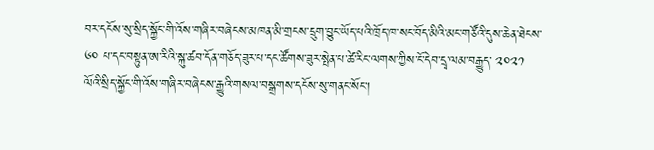བར་དངོས་སུ་སྲིད་སྐྱོང་གི་འོས་གཞིར་བཞེངས་མཁན་མི་གྲངས་དྲུག་བྱུང་ཡོད་པའི་ཁྲོད་ཁ་སང་བོད་མིའི་མང་གཙོའི་དུས་ཆེན་ཐེངས་ ༦༠ པ་དང་བསྟུན་ཨ་རིའི་སྐུ་ཚབ་དོན་གཅོད་ཟུར་པ་དང་ཚོགས་ཟུར་སྤེན་པ་ཚེ་རིང་ལགས་ཀྱིས་ངོ་དེབ་དྲྭ་ལམ་བརྒྱུད་ ༢༠༢༡ ལོའི་སྲིད་སྐྱོང་གི་འོས་གཞིར་བཞེངས་རྒྱུའི་གསལ་བསྒྲགས་དངོས་སུ་གནང་སོང་།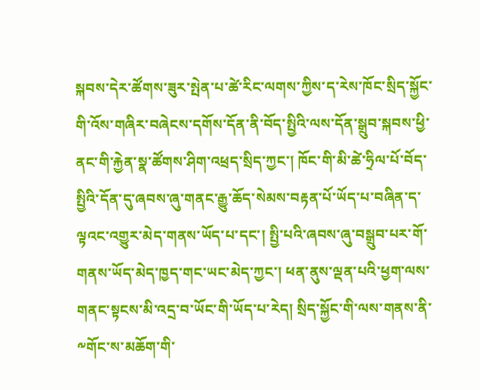སྐབས་དེར་ཚོགས་ཟུར་སྤེན་པ་ཚེ་རིང་ལགས་ཀྱིས་ད་རེས་ཁོང་སྲིད་སྐྱོང་གི་འོས་གཞིར་བཞེངས་དགོས་དོན་ནི་བོད་སྤྱིའི་ལས་དོན་སྒྲུབ་སྐབས་ཕྱི་ནང་གི་རྐྱེན་སྣ་ཚོགས་ཤིག་འཕྲད་སྲིད་ཀྱང་། ཁོང་གི་མི་ཚེ་ཧྲིལ་པོ་བོད་སྤྱིའི་དོན་དུ་ཞབས་ཞུ་གནང་རྒྱུ་ཆོད་སེམས་བརྟན་པོ་ཡོད་པ་བཞིན་ད་ལྟའང་འགྱུར་མེད་གནས་ཡོད་པ་དང་། སྤྱི་པའི་ཞབས་ཞུ་བསྒྲུབ་པར་གོ་གནས་ཡོད་མེད་ཁྱད་གང་ཡང་མེད་ཀྱང་། ཕན་ནུས་ལྡན་པའི་ཕྱག་ལས་གནང་སྟངས་མི་འདྲ་བ་ཡོང་གི་ཡོད་པ་རེད། སྲིད་སྐྱོང་གི་ལས་གནས་ནི་༸གོང་ས་མཆོག་གི་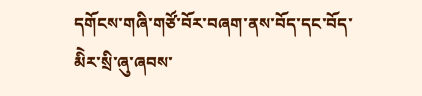དགོངས་གཞི་གཙོ་བོར་བཞག་ནས་བོད་དང་བོད་མིེར་སྲི་ཞུ་ཞབས་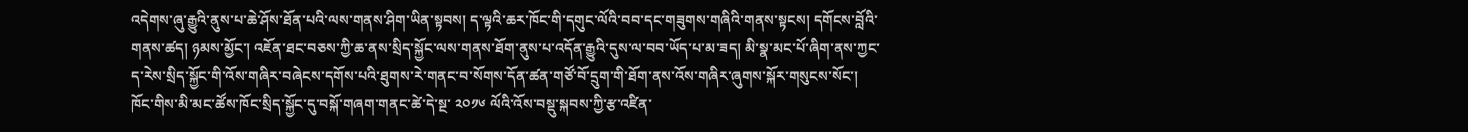འདེགས་ཞུ་རྒྱུའི་ནུས་པ་ཆེ་ཤོས་ཐོན་པའི་ལས་གནས་ཤིག་ཡིན་སྟབས། ད་ལྟའི་ཆར་ཁོང་གི་དགུང་ལོའི་བབ་དང་གཟུགས་གཞིའི་གནས་སྟངས། དགོངས་བློའི་གནས་ཚད། ཉམས་མྱོང་། འཇོན་ཐང་བཅས་ཀྱི་ཆ་ནས་སྲིད་སྐྱོང་ལས་གནས་ཐོག་ནུས་པ་འདོན་རྒྱུའི་དུས་ལ་བབ་ཡོད་པ་མ་ཟད། མི་སྣ་མང་པོ་ཞིག་ནས་ཀྱང་ད་རེས་སྲིད་སྐྱོང་གི་འོས་གཞིར་བཞེངས་དགོས་པའི་ཐུགས་རེ་གནང་བ་སོགས་དོན་ཚན་གཙོ་བོ་དྲུག་གི་ཐོག་ནས་འོས་གཞིར་ཞུགས་སྐོར་གསུངས་སོང་།
ཁོང་གིས་མི་མང་ཚོས་ཁོང་སྲིད་སྐྱོང་དུ་བསྐོ་གཞག་གནང་ཚེ་དེ་སྔ་ ༢༠༡༦ ལོའི་འོས་བསྡུ་སྐབས་ཀྱི་རྩ་འཛིན་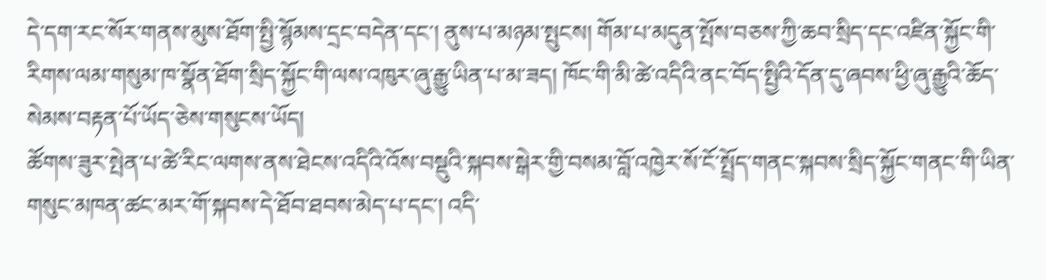དེ་དག་རང་སོར་གནས་མུས་ཐོག་སྤྱི་སྙོམས་དྲང་བདེན་དང་། ནུས་པ་མཉམ་སྤུངས། གོམ་པ་མདུན་སྤོས་བཅས་ཀྱི་ཆབ་སྲིད་དང་འཛིན་སྐྱོང་གི་རིགས་ལམ་གསུམ་ཁ་སྣོན་ཐོག་སྲིད་སྐྱོང་གི་ལས་འཁུར་ཞུ་རྒྱུ་ཡིན་པ་མ་ཟད། ཁོང་གི་མི་ཚེ་འདིའི་ནང་བོད་སྤྱིའི་དོན་དུ་ཞབས་ཕྱི་ཞུ་རྒྱུའི་ཆོད་སེམས་བརྟན་པོ་ཡོད་ཅེས་གསུངས་ཡོད།
ཚོགས་ཟུར་སྤེན་པ་ཚེ་རིང་ལགས་ནས་ཐེངས་འདིའི་འོས་བསྡུའི་སྐབས་སྒེར་གྱི་བསམ་བློ་འཁྱེར་སོ་ངོ་སྤྲོད་གནང་སྐབས་སྲིད་སྐྱོང་གནང་གི་ཡིན་གསུང་མཁན་ཚང་མར་གོ་སྐབས་དེ་ཐོབ་ཐབས་མེད་པ་དང་། འདི་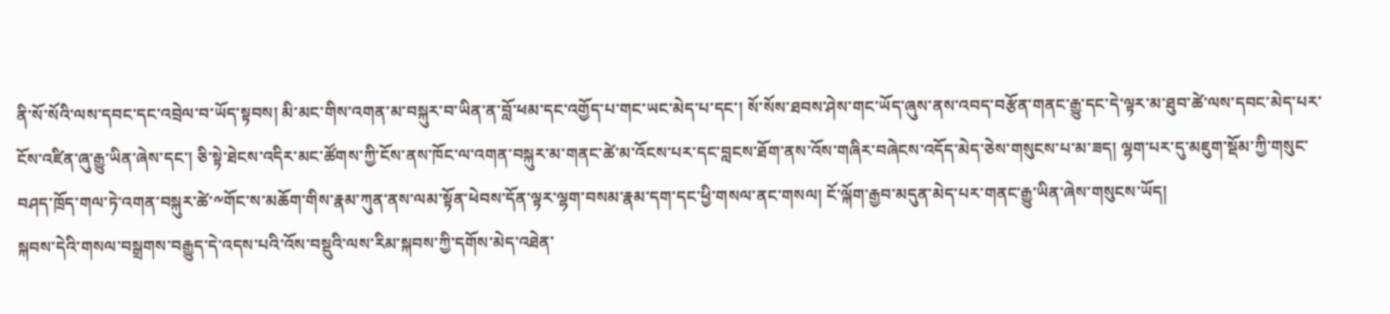ནི་སོ་སོའི་ལས་དབང་དང་འབྲེལ་བ་ཡོད་སྟབས། མི་མང་གིས་འགན་མ་བསྐུར་བ་ཡིན་ན་བློ་ཕམ་དང་འགྱོད་པ་གང་ཡང་མེད་པ་དང་། སོ་སོས་ཐབས་ཤེས་གང་ཡོད་ཞུས་ནས་འབད་བརྩོན་གནང་རྒྱུ་དང་དེ་ལྟར་མ་ཐུབ་ཚེ་ལས་དབང་མེད་པར་ངོས་འཛིན་ཞུ་རྒྱུ་ཡིན་ཞེས་དང་། ཅི་སྟེ་ཐེངས་འདིར་མང་ཚོགས་ཀྱི་ངོས་ནས་ཁོང་ལ་འགན་བསྐུར་མ་གནང་ཚེ་མ་འོངས་པར་དང་བླངས་ཐོག་ནས་འོས་གཞིར་བཞེངས་འདོད་མེད་ཅེས་གསུངས་པ་མ་ཟད། ལྷག་པར་དུ་མཇུག་སྡོམ་ཀྱི་གསུང་བཤད་ཁྲོད་གལ་ཏེ་འགན་བསྐུར་ཚེ་༸གོང་ས་མཆོག་གིས་རྣམ་ཀུན་ནས་ལམ་སྟོན་ཕེབས་དོན་ལྟར་ལྷག་བསམ་རྣམ་དག་དང་ཕྱི་གསལ་ནང་གསལ། ངོ་ལྐོག་རྒྱབ་མདུན་མེད་པར་གནང་རྒྱུ་ཡིན་ཞེས་གསུངས་ཡོད།
སྐབས་དེའི་གསལ་བསྒྲགས་བརྒྱུད་དེ་འདས་པའི་འོས་བསྡུའི་ལས་རིམ་སྐབས་ཀྱི་དགོས་མེད་འཐེན་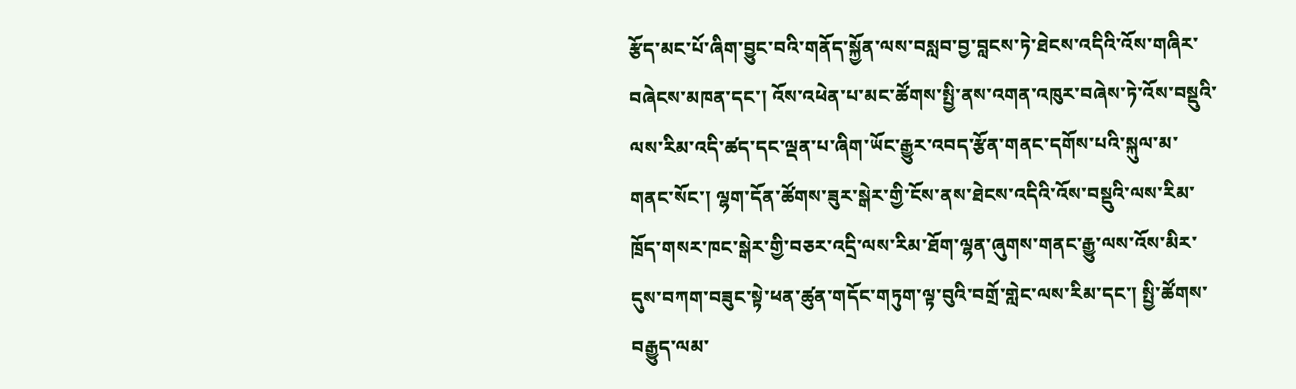རྩོད་མང་པོ་ཞིག་བྱུང་བའི་གནོད་སྐྱོན་ལས་བསླབ་བྱ་བླངས་ཏེ་ཐེངས་འདིའི་འོས་གཞིར་བཞེངས་མཁན་དང་། འོས་འཕེན་པ་མང་ཚོགས་སྤྱི་ནས་འགན་འཁུར་བཞེས་ཏེ་འོས་བསྡུའི་ལས་རིམ་འདི་ཚད་དང་ལྡན་པ་ཞིག་ཡོང་རྒྱུར་འབད་རྩོན་གནང་དགོས་པའི་སྐུལ་མ་གནང་སོང་། ལྷག་དོན་ཚོགས་ཟུར་སྒེར་གྱི་ངོས་ནས་ཐེངས་འདིའི་འོས་བསྡུའི་ལས་རིམ་ཁྲོད་གསར་ཁང་སྒེར་གྱི་བཅར་འདྲི་ལས་རིམ་ཐོག་ལྷན་ཞུགས་གནང་རྒྱུ་ལས་འོས་མིར་དུས་བཀག་བཟུང་སྟེ་ཕན་ཚུན་གདོང་གཏུག་ལྟ་བུའི་བགྲོ་གླེང་ལས་རིམ་དང་། སྤྱི་ཚོགས་བརྒྱུད་ལམ་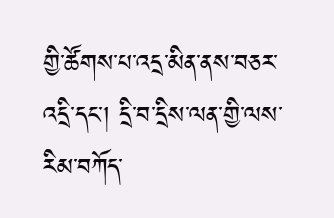གྱི་ཚོགས་པ་འདྲ་མིན་ནས་བཅར་འདྲི་དང་། དྲི་བ་དྲིས་ལན་གྱི་ལས་རིམ་བཀོད་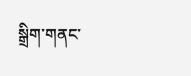སྒྲིག་གནང་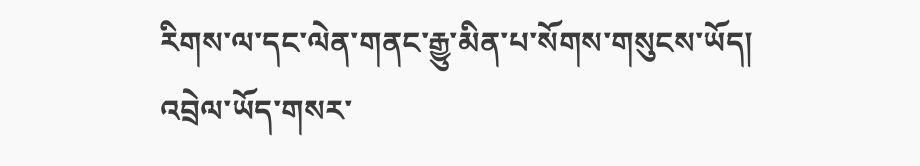རིགས་ལ་དང་ལེན་གནང་རྒྱུ་མིན་པ་སོགས་གསུངས་ཡོད།
འབྲེལ་ཡོད་གསར་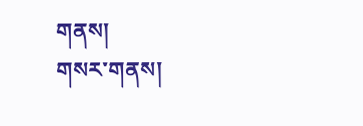གནས།
གསར་གནས།